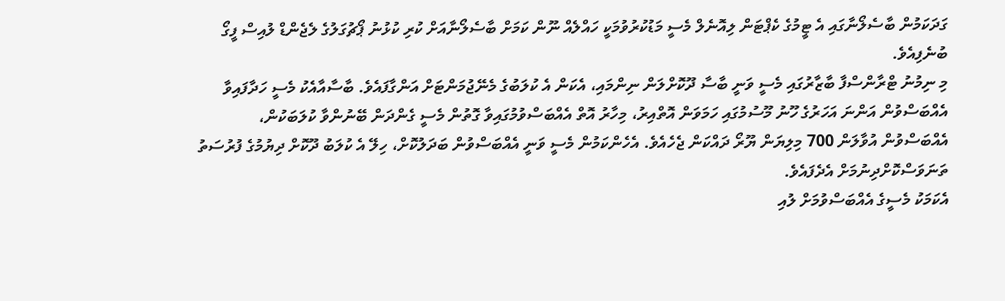ގަދަކަމުން ބާސެލޯނާގައި އެ ޓީމުގެ ކެޕްޓަން ލިއޮނެލް މެސީ މަޑުކުރުވުމަކީ ހައްލެއް ނޫން ކަމަށް ބާސެލޯނާއަށް ކުރި ކުޅުނު ޕޯޗުގަލުގެ ލެޖެންޑް ލުއިސް ފީގޯ ބުނެފިއެވެ.
މި ނިމުނު ޓްރާންސްފާ ބާޒާރުގައި މެސީ ވަނީ ބާސާ ދޫކޮށްލަން ނިންމައި، އެކަން އެ ކުލަބުގެ މެނޭޖުމަންޓަށް އަންގާފައެވެ. ބާސާއާއެކު މެސީ ހަދާފައިވާ އެއްބަސްވުން އަންނަ އަހަރުގެ ހޫނު މޫސުމުގައި ހަމަވަން އޮތްއިރު، މިހާރު އޮތް އެއްބަސްވުމުގައިވާ ގޮތުން މެސީ ގެންދަން ބޭނުންވާ ކުލަބަކުން، އެއްބަސްވުން އުވާލަން 700 މިލިޔަން ޔޫރޯ ދައްކަން ޖެހެއެވެ. އެހެންކަމުން މެސީ ވަނީ އެއްބަސްވުން ބަދަލުކޮށް، ހިލޭ އެ ކުލަބު ދޫކޮށް ދިޔުމުގެ ފުރުސަތު ތަނަވަސްކޮށްދިނުމަށް އެދެފައެވެ.
އެކަމަކު މެސީގެ އެއްބަސްވުމަށް ލުއި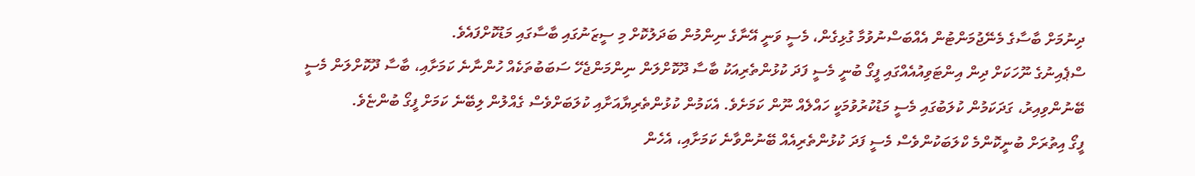ދިނުމަށް ބާސާގެ މެނޭޖުމަންޓުން އެއްބަސްނުވުމާ ގުޅިގެން، މެސީ ވަނީ އޭނާގެ ނިންމުން ބަދަލުކޮށް މި ސީޒަނުގައި ބާސާގައި މަޑުކޮށްފައެވެ.
ސްޕެއިނުގެ ނޫހަކަށް ދިން އިންޓަވިއުއެއްގައި ފީގޯ ބުނީ މެސީ ފަދަ ކުޅުންތެރިއަކު ބާސާ ދޫކޮށްލަން ނިންމަންޖެހޭ ސަބަބުތަކެއް ހުންނާނެ ކަމަށާއި، ބާސާ ދޫކޮށްލަން މެސީ ބޭނުންވިއިރު، ގަދަކަމުން ކުލަބުގައި މެސީ މަޑުކުރުވުމަކީ ހައްލެއް ނޫން ކަމަށެވެ. އެކަމުން ކުޅުންތެރިޔާއަށާއި ކުލަބަށްވެސް ގެއްލުން ލިބޭނެ ކަމަށް ފީގޯ ބުންޏެވެ.
ފީގޯ އިތުރަށް ބުނީކޮންމެ ކްލަބަކުންވެސް މެސީ ފަދަ ކުޅުންތެރިއެއް ބޭނުންވާނެ ކަމަށާއި، އެހެން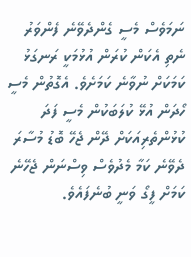ނަމަވެސް މެސީ ގެންދެވޭނެ ފެންވަރު ނެތި އެކަން ކުރަން އުޅުމަކީ ރަނގަޅު ކަމަކަށް ނުވާނެ ކަމަށެވެ. އެގޮތުން މެސީ ހޯދަން އުޅޭ ކުލަބަކުން މެސީ ފަދަ ކުޅުންތެރިއަކަށް ދޭން ޖެހޭ ބޮޑު މުސާރަ ދެވޭނެ ކަމާ މެދުވެސް ވިސްނަން ޖެހޭނެ ކަމަށް ފީގޯ ވަނީ ބުނެފައެވެ.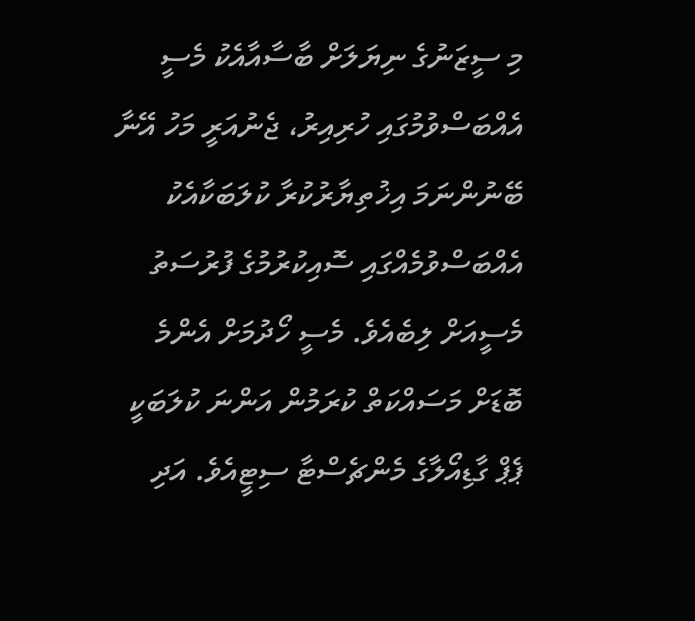މި ސީޒަނުގެ ނިޔަލަށް ބާސާއާއެކު މެސީ އެއްބަސްވުމުގައި ހުރިއިރު، ޖެނުއަރީ މަހު އޭނާ ބޭނުންނަމަ އިޚުތިޔާރުކުރާ ކުލަބަކާއެކު އެއްބަސްވުމެއްގައި ސޮއިކުރުމުގެ ފުރުސަތު މެސީއަށް ލިބެއެވެ. މެސީ ހޯދުމަށް އެންމެ ބޮޑަށް މަސައްކަތް ކުރަމުން އަންނަ ކުލަބަކީ ޕެޕް ގާޑިއޯލާގެ މެންޗެސްޓާ ސިޓީއެވެ. އަދި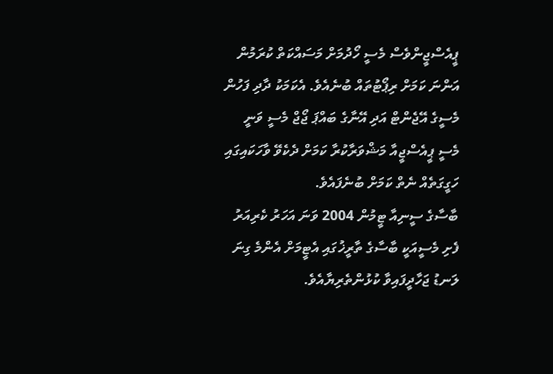ޕީއެސްޖީންވެސް މެސީ ހޯދުމަށް މަސައްކަތް ކުރަމުން އަންނަ ކަމަށް ރިޕޯޓުތައް ބުނެއެވެ. އެކަމަކު ދާދި ފަހުން މެސީގެ އޭޖެންޓް އަދި އޭނާގެ ބައްޕަ ޖޯޖް މެސީ ވަނީ މެސީ ޕީއެސްޖީއާ މަޝްވަރާކުރާ ކަމަށް ދެކެވޭ ވާހަކައިގައި ހަގީގަތެއް ނެތް ކަމަށް ބުނެފައެވެ.
ބާސާގެ ސީނިއާ ޓީމުން 2004 ވަނަ އަހަރު ކެރިއަރު ފެށި މެސީއަކީ ބާސާގެ ތާރީޚުގައި އެޓީމަށް އެންމެ ގިނަ ލަނޑު ޖަހާދީފައިވާ ކުޅުންތެރިޔާއެވެ.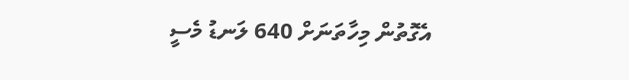އެގޮތުން މިހާތަނަށް 640 ލަނޑު މެސީ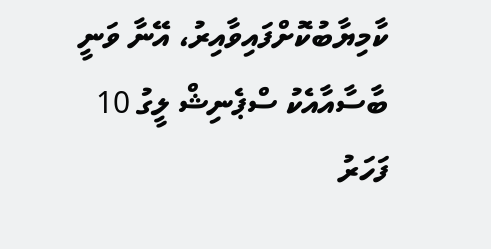ކާމިޔާބުކޮށްފައިވާއިރު، އޭނާ ވަނީ ބާސާއާއެކު ސްޕެނިޝް ލީގު 10 ފަހަރު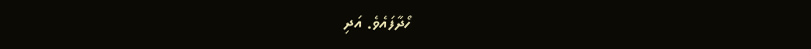ހޯދާފައެވެ. އަދި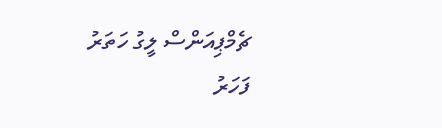ޗެމްޕިއަންސް ލީގު ހަތަރު ފަހަރު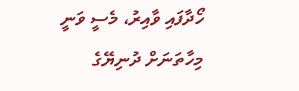ހޯދާފައި ވާއިރު، މެސީ ވަނީ މިހާތަނަށް ދުނިޔޭގެ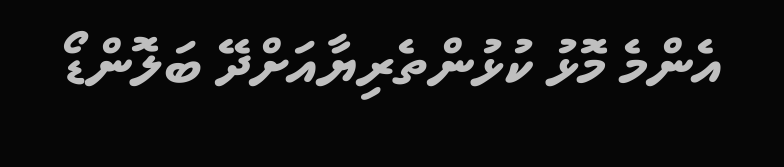އެންމެ މޮޅު ކުޅުންތެރިޔާއަށްދޭ ބަލޮންޑޯ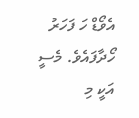އެވޯޑް ހަ ފަހަރު ހޯދާފައެވެ. މެސީ އަކީ މި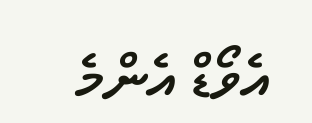އެވޯޑް އެންމެ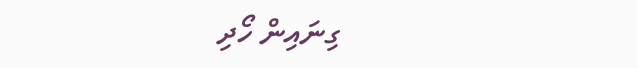ގިނައިން ހޯދި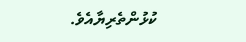ކުޅުންތެރިޔާއެވެ.